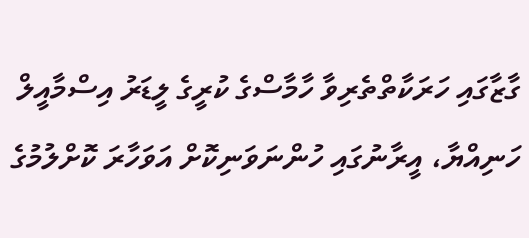ގާޒާގައި ހަރަކާތްތެރިވާ ހާމާސްގެ ކުރީގެ ލީޑަރު އިސްމާއީލް ހަނިއްޔާ، އީރާނުގައި ހުންނަވަނިކޮށް އަވަހާރަ ކޮށްލުމުގެ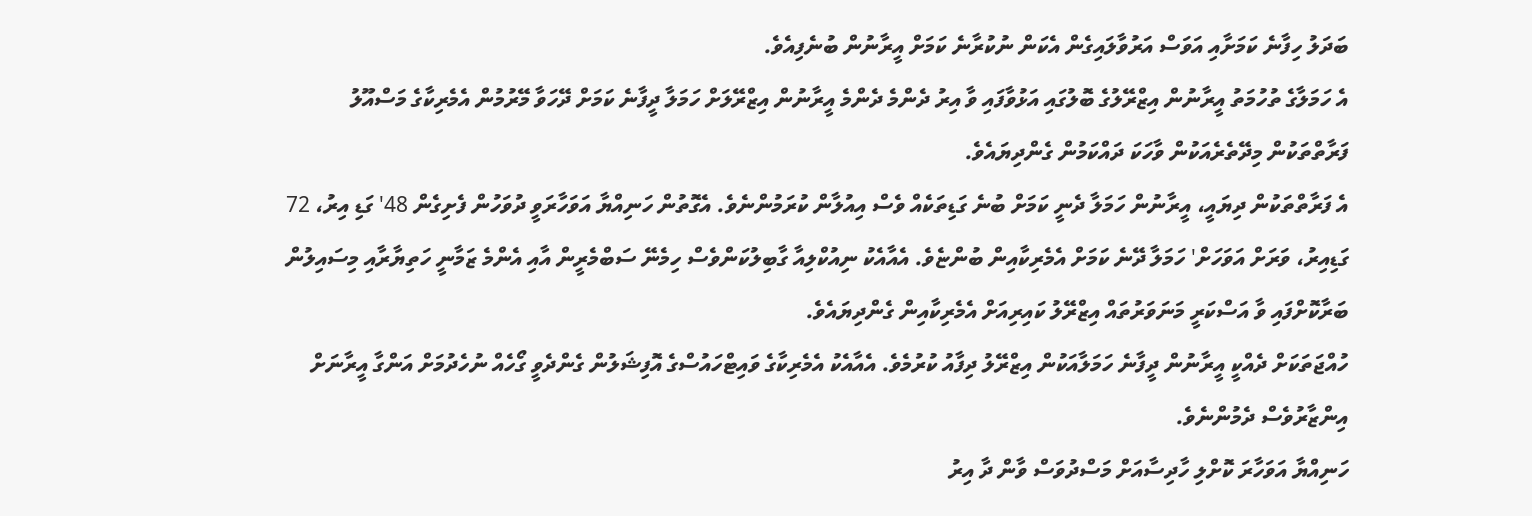ބަދަލު ހިފާނެ ކަމަށާއި އަވަސް އަރުވާލައިގެން އެކަން ނުކުރާނެ ކަމަށް އީރާނުން ބުނެފިއެވެ.
އެ ހަމަލާގެ ތުހުމަތު އީރާނުން އިޒްރޭލުގެ ބޮލުގައި އަޅުވާފައި ވާ އިރު ދެންމެ ދެންމެ އީރާނުން އިޒްރޭލަށް ހަމަލާ ދީފާނެ ކަމަށް ދޭހަވާ މޭރުމުން އެމެރިކާގެ މަސްއޫލު ފަރާތްތަކުން މިދޭތެރެއަކުން ވާހަކަ ދައްކަމުން ގެންދިޔައެވެ.
އެ ފަރާތްތަކުން ދިޔައީ، އީރާނުން ހަމަލާ ދެނީ ކަމަށް ބުނެ ގަޑިތަކެއް ވެސް އިއުލާން ކުރަމުންނެވެ. އެގޮތުން ހަނިއްޔާ އަވަހާރަވީ ދުވަހުން ފެށިގެން 48' ގަޑި އިރު، 72 ގަޑިއިރު، ވަރަށް އަވަހަށް' ހަމަލާ ދޭނެ ކަމަށް އެމެރިކާއިން ބުންޏެވެ. އެއާއެކު ނިއުކްލިއާ ގާބިލުކަންވެސް ހިމެނޭ ސަބްމެރީން އާއި އެންމެ ޒަމާނީ ހަތިޔާރާއި މިސައިލުން ބަރާކޮށްފައި ވާ އަސްކަރީ މަނަވަރުތައް އިޒްރޭލު ކައިރިއަށް އެމެރިކާއިން ގެންދިޔައެވެ.
ހުއްޖަތަކަށް ދެއްކީ އީރާނުން ދީފާނެ ހަމަލާއަކުން އިޒްރޭލު ދިފާއު ކުރުމެވެ. އެއާއެކު އެމެރިކާގެ ވައިޓްހައުސްގެ އޮފިޝަލުން ގެންދެވީ ގޯހެއް ނުހެދުމަށް އަންގާ އީރާނަށް އިންޒާރުވެސް ދެމުންނެވެ.
ހަނިއްޔާ އަވަހާރަ ކޮށްލި ހާދިސާއަށް މަސްދުވަސް ވާން ދާ އިރު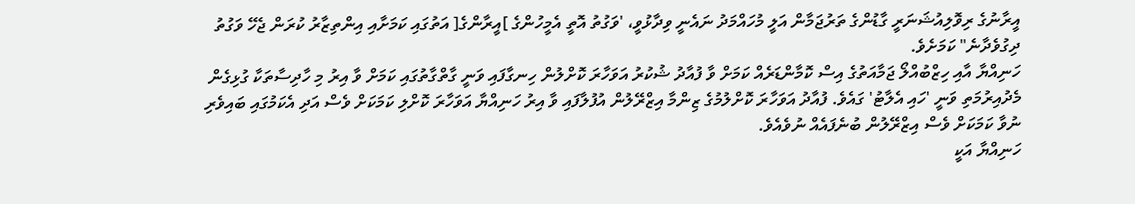އީރާނުގެ ރިވޮލިއުޝަނަރީ ގާޑުންގެ ތަރުޖަމާން އަލީ މުހައްމަދު ނައެނީ ވިދާޅުވީ، 'ވަގުތު އޮތީ އެމީހުންގެ ]އީރާންގެ[ އަތުގައި ކަމަށާއި އިންތިޒާރު ކުރަން ޖެހޭ ވަގުތު ދިގުވެދާނެ" ކަމަށެވެ.
ހަނިއްޔާ އާއި ހިޒްބުއްލޯ ޖަމާއަތުގެ އިސް ކޮމާންޑަރެއް ކަމަށް ވާ ފުއާދު ޝުކުރު އަވަހާރަ ކޮށްލުން ހިނގާފައި ވަނީ ގާތްގާތުގައި ކަމަށް ވާ އިރު މި ހާދިސާތަކާ ގުޅިގެން މެދުއިރުމަތި ވަނީ 'ހައި އެލާޓު' ގައެވެ. ފުއާދު އަވަހާރަ ކޮށްލުމުގެ ޒިންމާ އިޒްރޭލުން އުފުލާފައި ވާ އިރު ހަނިއްޔާ އަވަހާރަ ކޮށްލި ކަމަކަށް ވެސް އަދި އެކަމުގައި ބައިވެރި ނުވާ ކަމަކަށް ވެސް އިޒްރޭލުން ބުނެފައެއް ނުވެއެވެ.
ހަނިއްޔާ އަކީ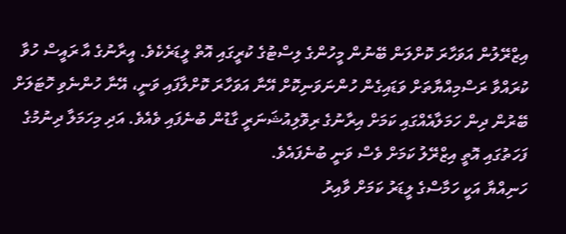އިޒްރޭލުން އަވަހާރަ ކޮށްލަން ބޭނުން މީހުންގެ ލިސްޓުގެ ކުރީގައި އޮތް ލީޑަރެކެވެ. އީރާނުގެ އާ ރައީސް ހުވާ ކުރައްވާ ރަސްމިއްޔާތަށް ވަޑައިގެން ހުންނަވަނިކޮށް އޭނާ އަވަހާރަ ކޮށްލާފައި ވަނީ، އޭނާ ހުންނެވި ހޮޓަލަށް ބޭރުން ދިން ހަމަލާއެއްގައި ކަމަށް އިރާނުގެ ރިވޮލިއުޝަނަރީ ގާޑުން ބުނެފައި ވެއެވެ. އަދި މިހަމަލާ ދިނުމުގެ ފަހަތުގައި އޮތީ އިޒްރޭލު ކަމަށް ވެސް ވަނީ ބުނެފައެވެ.
ހަނިއްޔާ އަކީ ހަމާސްގެ ލީޑަރު ކަމަށް ވާއިރު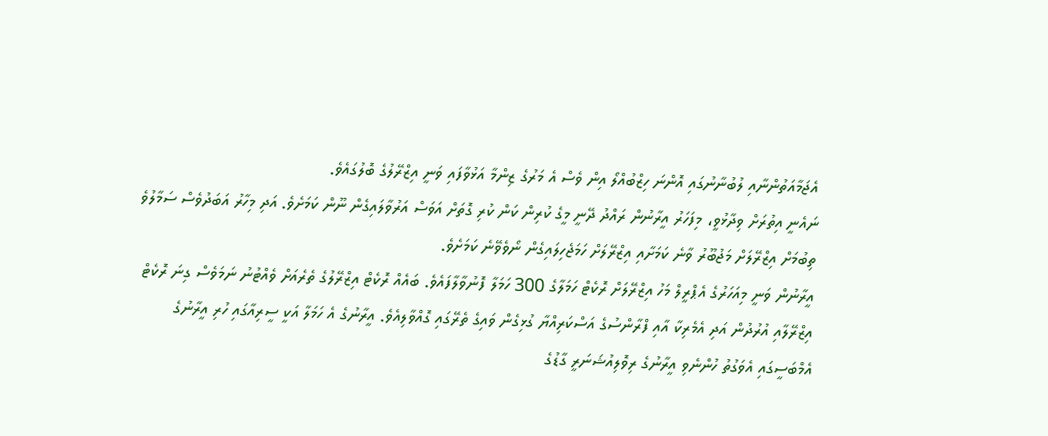އެޖަމާއަތުންނާއި ލުބުނާނުގައި އޮންނަ ހިޒްބުއްލޯ އިން ވެސް އެ މަރުގެ ޒިންމާ އަޅުވާފައި ވަނީ އިޒްރޭލުގެ ބޮލުގައެވެ.
ނައެނީ އިތުރަށް ވިދާޅުވީ، މިފަހަރު އީރާނުން ރައްދު ދޭނީ މީގެ ކުރިން ކަން ކުރި ގޮތަށް އަވަސް އަރުވާލައިގެން ނޫން ކަމަށެވެ. އަދި މިހާރު އަބަދުވެސް ސަމާލުވެ ތިބުމަށް އިޒްރޭލަށް މަޖުބޫރު ވާނެ ކަމަށާއި އިޒްރޭލަށް ހަމަޖެހިލައިގެން ނޯވެވޭނެ ކަމަށެވެ.
އީރާނުން ވަނީ މިއަހަރުގެ އެޕްރީލް މަހު އިޒްރޭލަށް ރޮކެޓް ހަމަލާގެ 300 ހަމަލާ ފޮނުވާލާފައެވެ. ބައެއް ރޮކެޓް އިޒްރޭލުގެ ތެރެއަށް ވެއްޓުނު ނަމަވެސް ގިނަ ރޮކެޓް އިޒްރޭލާއި އުރުދުން އަދި އެމެރިކާ އާއި ފްރާންސުގެ އަސްކަރިއްޔާ ގުޅިގެން ވައިގެ ތެރޭގައި ގޮއްވާލިއެވެ. އީރާނުގެ އެ ހަމަލާ އަކީ ސީރިއާގައި ހުރި އީރާނުގެ އެމްބަސީގައި އެވަގުތު ހުންނެވި އީރާނުގެ ރިވޮލިއުޝަނަރީ ގާޑުގެ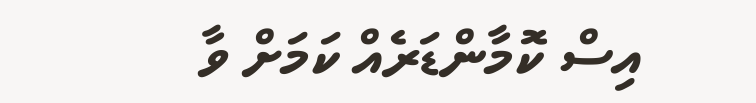އިސް ކޮމާންޑަރެއް ކަމަށް ވާ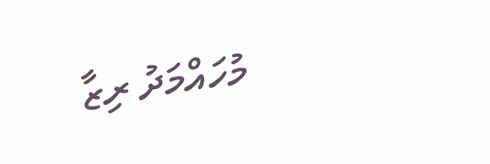މުހައްމަދު ރިޒާ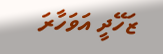ޒަހޭދީ އަވަހާރަ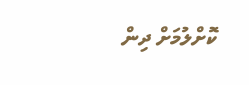ކޮށްލުމަށް ދިން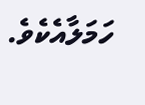ހަމަލާއެކެވެ.